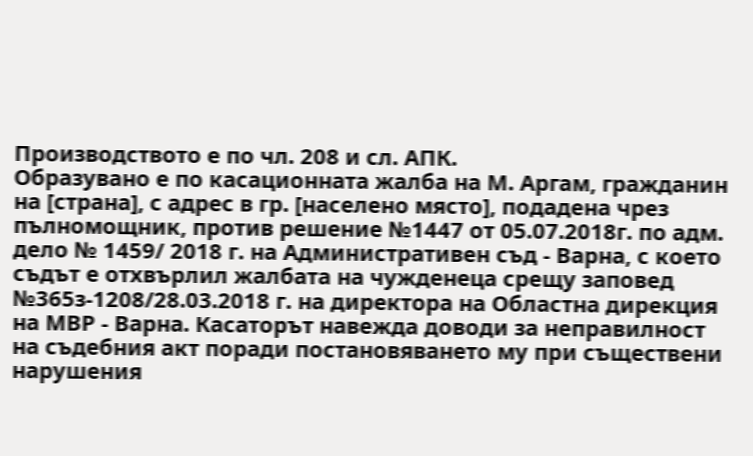Производството е по чл. 208 и сл. АПК.
Образувано е по касационната жалба на М. Аргам, гражданин на [страна], с адрес в гр. [населено място], подадена чрез пълномощник, против решение №1447 от 05.07.2018г. по адм. дело № 1459/ 2018 г. на Административен съд - Варна, с което съдът е отхвърлил жалбата на чужденеца срещу заповед №365з-1208/28.03.2018 г. на директора на Областна дирекция на МВР - Варна. Касаторът навежда доводи за неправилност на съдебния акт поради постановяването му при съществени нарушения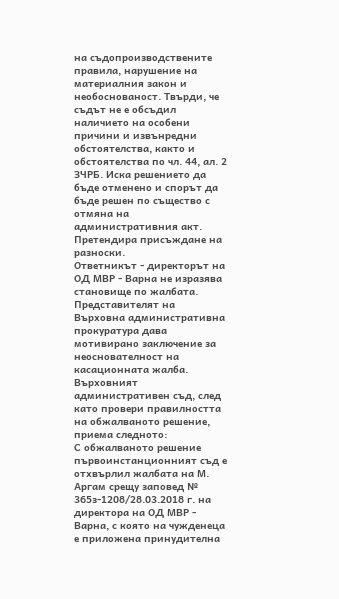на съдопроизводствените правила, нарушение на материалния закон и необоснованост. Твърди, че съдът не е обсъдил наличието на особени причини и извънредни обстоятелства, както и обстоятелства по чл. 44, ал. 2 ЗЧРБ. Иска решението да бъде отменено и спорът да бъде решен по същество с отмяна на административния акт. Претендира присъждане на разноски.
Ответникът - директорът на ОД МВР - Варна не изразява становище по жалбата.
Представителят на Върховна административна прокуратура дава мотивирано заключение за неоснователност на касационната жалба.
Върховният административен съд, след като провери правилността на обжалваното решение, приема следното:
С обжалваното решение първоинстанционният съд е отхвърлил жалбата на М. Аргам срещу заповед № 365з-1208/28.03.2018 г. на директора на ОД МВР - Варна, с която на чужденеца е приложена принудителна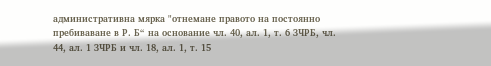административна мярка "отнемане правото на постоянно пребиваване в Р. Б“ на основание чл. 40, ал. 1, т. 6 ЗЧРБ, чл. 44, ал. 1 ЗЧРБ и чл. 18, ал. 1, т. 15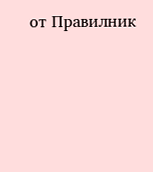от Правилник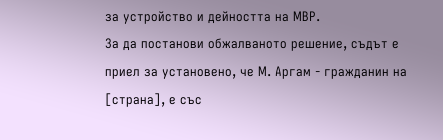за устройство и дейността на МВР.
За да постанови обжалваното решение, съдът е приел за установено, че М. Аргам - гражданин на [страна], е със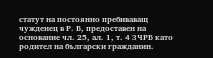статут на постоянно пребиваващ чужденец в Р. Б, предоставен на основание чл. 25, ал. 1, т. 4 ЗЧРБ като родител на български гражданин.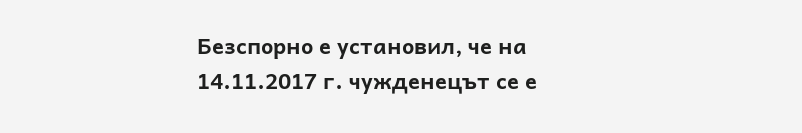Безспорно е установил, че на 14.11.2017 г. чужденецът се е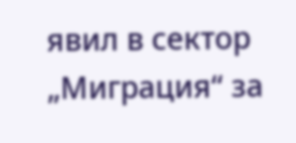явил в сектор „Миграция“ за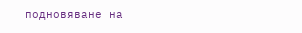подновяване на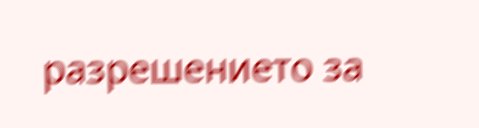разрешението за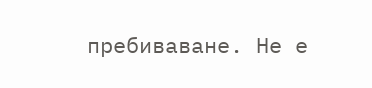пребиваване. Не е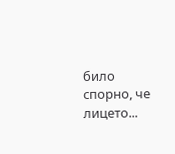било спорно, че лицето...